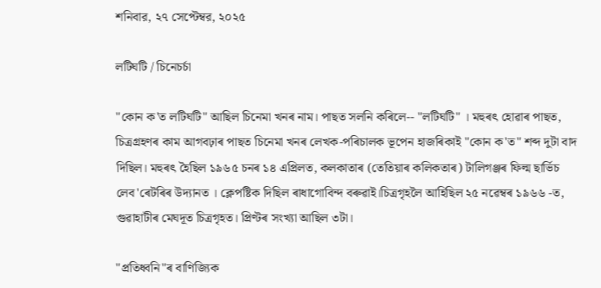শনিবার, ২৭ সেপ্টেম্বর, ২০২৫

লটিঘটি / চিনেচৰ্চা

"কোন ক'ত লটিঘটি" আছিল চিনেমা খনৰ নাম। পাছত সলনি কৰিলে-- "লটিঘটি" । মহুৰৎ হোৱাৰ পাছত, চিত্ৰগ্ৰহণৰ কাম আগবঢ়াৰ পাছত চিনেমা খনৰ লেখক-পৰিচালক ভূপেন হাজৰিকাই "কোন ক'ত" শব্দ দুটা বাদ দিছিল। মহুৰৎ হৈছিল ১৯৬৫ চনৰ ১৪ এপ্ৰিলত, কলকাতাৰ (তেতিয়াৰ কলিকতাৰ) টালিগঞ্জৰ ফিল্ম ছাৰ্ভিচ লেব'ৰেটৰিৰ উদ্যানত । ক্লেপষ্টিক দিছিল ৰাধাগোবিন্দ বৰুৱাই।চিত্ৰগৃহলৈ আহিছিল ২৫ নৱেম্বৰ ১৯৬৬ -ত, গুৱাহাটীৰ মেঘদূত চিত্ৰগৃহত। প্ৰিণ্টৰ সংখ্যা আছিল ৩টা।

"প্ৰতিধ্বনি"ৰ বাণিজ্যিক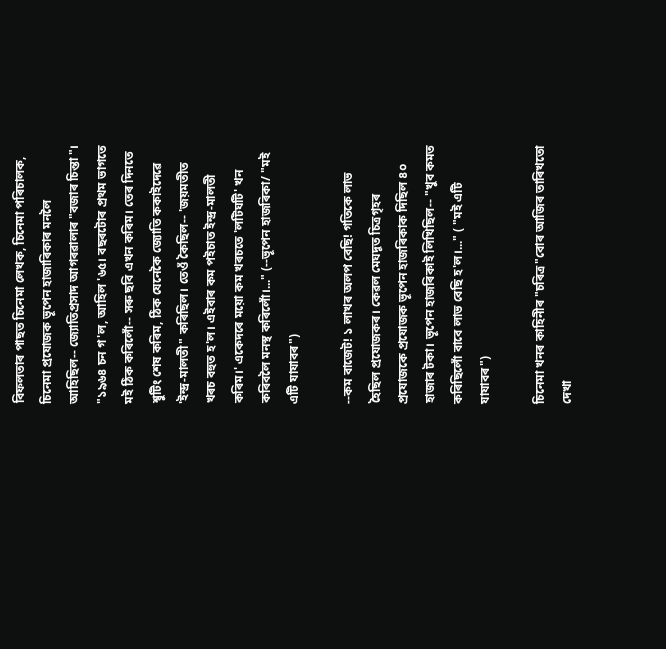বিফলতাৰ পাছত চিনেমা লেখক, চিনেমা পৰিচালক, চিনেমা প্ৰযোজক ভূপেন হাজাৰিকাৰ মনলৈ আহিছিল-- জ্যোতিপ্ৰসাদ আগৰৱালাৰ "বজাৰ চিন্তা"। "১৯৬৪ চন গ'ল, আহিল '৬৫। বছৰটোৰ প্ৰথম ভাগতে মই ঠিক কৰিলোঁ-- সৰু ছবি এখন কৰিম। তেৰ দিনতে শ্বুটিং শেষ কৰিম, ঠিক যেনেকৈ জ্যোতি ককাইদেৱে 'ইন্দ্ৰ-মালতী" কৰিছিল। তেওঁ কৈছিল-- 'জয়মতীত খৰচ বহুত হ'ল। এইবাৰ কম পইচাত ইন্দ্ৰ-মালতী কৰিম।' একেদৰে ময়ো কম খৰচতে 'লটিঘটি' খন কৰিবলৈ মনস্থ কৰিলোঁ।..." (--ভূপেন হাজৰিকা/ "মই এটি যাযাবৰ")

--কম বাজেট! ১ লাখৰ অলপ বেছি! গতিকে লাভ হৈছিল প্ৰযোজকৰ। কেৱল মেঘদূত চিত্ৰগৃহৰ প্ৰযোজকে প্ৰযোজক ভূপেন হাজৰিকাক দিছিল ৪০ হাজাৰ টকা। ভূপেন হাজৰিকাই লিখিছিল-- "খুব কমত কৰিছিলোঁ বাবে লাভ বেছি হ'ল।..." ( "মই এটি যাযাবৰ")

চিনেমা খনৰ কাহিনীৰ "চৰিত্ৰ"বোৰ আজিৰ তাৰিখতো দেখা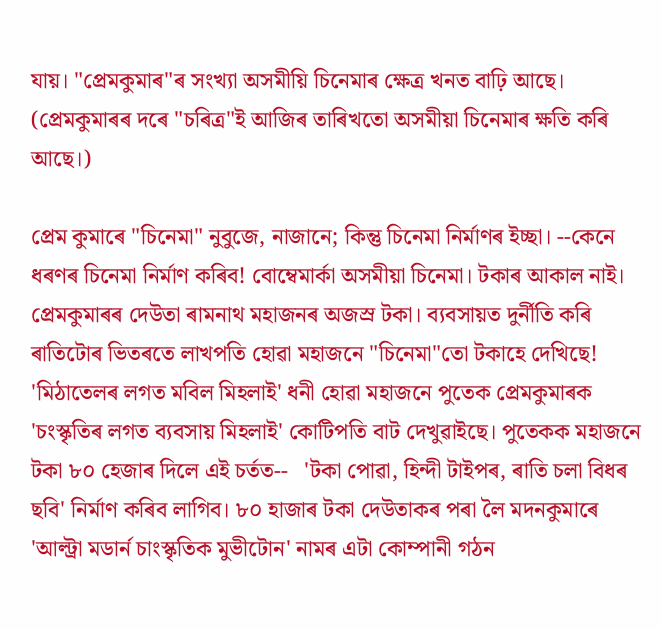যায়। "প্ৰেমকুমাৰ"ৰ সংখ্যা অসমীয়ি চিনেমাৰ ক্ষেত্ৰ খনত বাঢ়ি আছে। (প্ৰেমকুমাৰৰ দৰে "চৰিত্ৰ"ই আজিৰ তাৰিখতো অসমীয়া চিনেমাৰ ক্ষতি কৰি আছে।)

প্ৰেম কুমাৰে "চিনেমা" নুবুজে, নাজানে; কিন্তু চিনেমা নিৰ্মাণৰ ইচ্ছা। --কেনে ধৰণৰ চিনেমা নিৰ্মাণ কৰিব! বোম্বেমাৰ্কা অসমীয়া চিনেমা। টকাৰ আকাল নাই। প্ৰেমকুমাৰৰ দেউতা ৰামনাথ মহাজনৰ অজস্ৰ টকা। ব্যবসায়ত দুর্নীতি কৰি ৰাতিটোৰ ভিতৰতে লাখপতি হোৱা মহাজনে "চিনেমা"তো টকাহে দেখিছে! 'মিঠাতেলৰ লগত মবিল মিহলাই' ধনী হোৱা মহাজনে পুতেক প্ৰেমকুমাৰক  'চংস্কৃতিৰ লগত ব্যবসায় মিহলাই' কোটিপতি বাট দেখুৱাইছে। পুতেকক মহাজনে টকা ৮০ হেজাৰ দিলে এই চর্তত--   'টকা পোৱা, হিন্দী টাইপৰ, ৰাতি চলা বিধৰ ছবি' নিৰ্মাণ কৰিব লাগিব। ৮০ হাজাৰ টকা দেউতাকৰ পৰা লৈ মদনকুমাৰে  'আল্ট্রা মডার্ন চাংস্কৃতিক মুভীটোন' নামৰ এটা কোম্পানী গঠন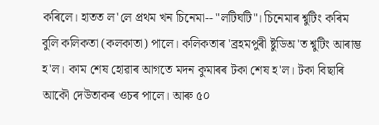কৰিলে। হাতত ল'লে প্ৰথম খন চিনেমা-- "লটিঘটি"। চিনেমাৰ শ্বুটিং কৰিম বুলি কলিকতা (কলকাতা) পালে। কলিকতাৰ 'ব্ৰহমপুৰী ষ্টুডিঅ'ত শ্বুটিং আৰাম্ভ হ'ল। কাম শেষ হোৱাৰ আগতে মদন কুমাৰৰ টকা শেষ হ'ল। টকা বিছাৰি আকৌ দেউতাকৰ ওচৰ পালে। আৰু ৫০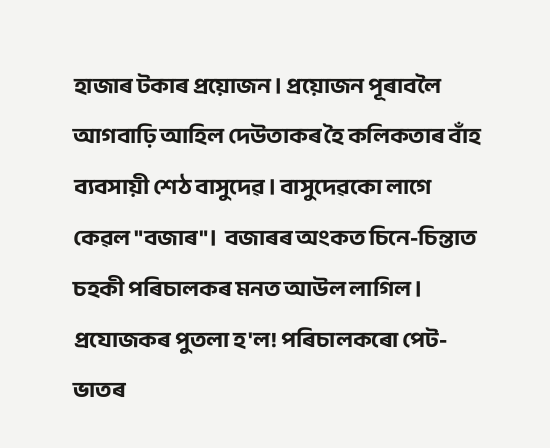হাজাৰ টকাৰ প্ৰয়োজন। প্ৰয়োজন পূৰাবলৈ আগবাঢ়ি আহিল দেউতাকৰ হৈ কলিকতাৰ বাঁহ ব্যবসায়ী শেঠ বাসুদেৱ। বাসুদেৱকো লাগে কেৱল "বজাৰ"।  বজাৰৰ অংকত চিনে-চিন্তাত চহকী পৰিচালকৰ মনত আউল লাগিল। প্ৰযোজকৰ পুতলা হ'ল! পৰিচালকৰো পেট-ভাতৰ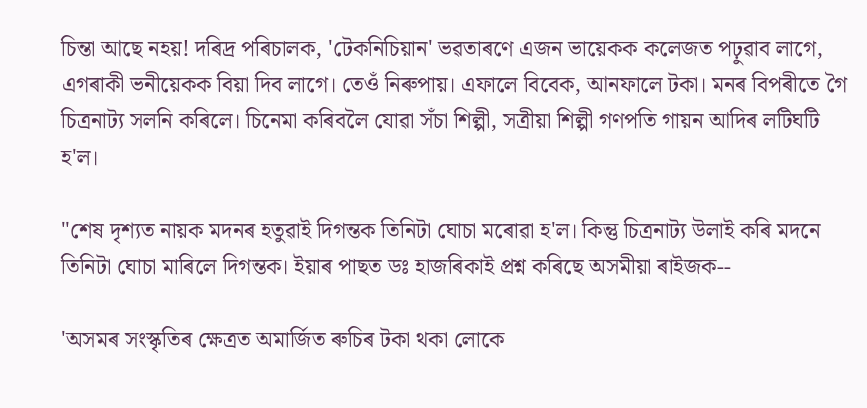চিন্তা আছে নহয়! দৰিদ্র পৰিচালক, 'টেকনিচিয়ান' ভৱতাৰণে এজন ভায়েকক কলেজত পঢ়ুৱাব লাগে, এগৰাকী ভনীয়েকক বিয়া দিব লাগে। তেওঁ নিৰুপায়। এফালে বিবেক, আনফালে টকা। মনৰ বিপৰীতে গৈ চিত্ৰনাট্য সলনি কৰিলে। চিনেমা কৰিবলৈ যোৱা সঁচা শিল্পী, সত্রীয়া শিল্পী গণপতি গায়ন আদিৰ লটিঘটি হ'ল।

"শেষ দৃশ্যত নায়ক মদনৰ হতুৱাই দিগন্তক তিনিটা ঘোচা মৰোৱা হ'ল। কিন্তু চিত্রনাট্য উলাই কৰি মদনে তিনিটা ঘোচা মাৰিলে দিগন্তক। ইয়াৰ পাছত ডঃ হাজৰিকাই প্রশ্ন কৰিছে অসমীয়া ৰাইজক--

'অসমৰ সংস্কৃতিৰ ক্ষেত্ৰত অমার্জিত ৰুচিৰ টকা থকা লোকে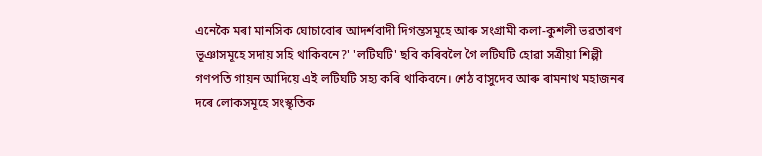এনেকৈ মৰা মানসিক ঘোচাবোৰ আদর্শবাদী দিগন্তসমূহে আৰু সংগ্রামী কলা-কুশলী ভৱতাৰণ ভূঞাসমূহে সদায় সহি থাকিবনে?' 'লটিঘটি' ছবি কৰিবলৈ গৈ লটিঘটি হোৱা সত্রীয়া শিল্পী গণপতি গায়ন আদিয়ে এই লটিঘটি সহ্য কৰি থাকিবনে। শেঠ বাসুদেব আৰু ৰামনাথ মহাজনৰ দৰে লোকসমূহে সংস্কৃতিক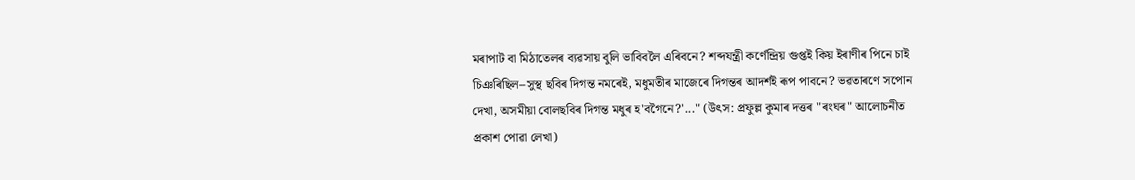মৰাপাট বা মিঠাতেলৰ ব্যৱসায় বুলি ভাবিবলৈ এৰিবনে? শব্দযন্ত্রী কর্ণেন্দ্রিয় গুপ্তই কিয় ইৰাণীৰ পিনে চাই চিঞৰিছিল--সুস্থ ছবিৰ দিগন্ত নমৰেই, মধুমতীৰ মাজেৰে দিগন্তৰ আদর্শই ৰূপ পাবনে? ভৱতাৰণে সপোন দেখা, অসমীয়া বোলছবিৰ দিগন্ত মধুৰ হ'বগৈনে?'..." (উৎস: প্ৰফুল্ল কুমাৰ দত্তৰ "ৰংঘৰ" আলোচনীত প্ৰকাশ পোৱা লেখা)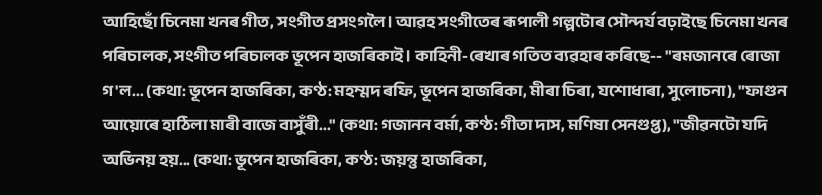আহিছোঁ চিনেমা খনৰ গীত, সংগীত প্ৰসংগলৈ। আৱহ সংগীতেৰ ৰূপালী গল্পটোৰ সৌন্দৰ্য বঢ়াইছে চিনেমা খনৰ পৰিচালক, সংগীত পৰিচালক ভূপেন হাজৰিকাই। কাহিনী-ৰেখাৰ গতিত ব্যৱহাৰ কৰিছে-- "ৰমজানৰে ৰোজা গ'ল... (কথা: ভূপেন হাজৰিকা, কণ্ঠ: মহম্মদ ৰফি, ভূপেন হাজৰিকা, মীৰা চিৰা, যশোধাৰা, সুলোচনা), "ফাগুন আয়োৰে হাঠিলা মাৰী বাজে বাসুঁৰী..." (কথা: গজানন বৰ্মা, কণ্ঠ: গীতা দাস, মণিষা সেনগুপ্ত), "জীৱনটো যদি অভিনয় হয়... (কথা: ভূপেন হাজৰিকা, কণ্ঠ: জয়ন্তু হাজৰিকা,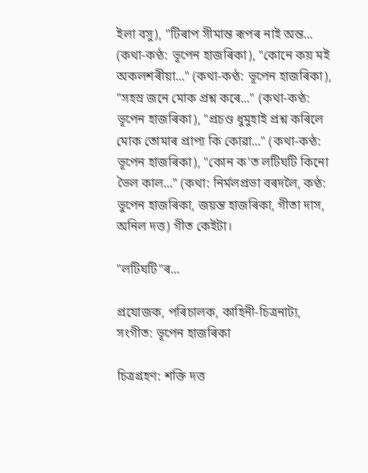ইলা বসু), "টিৰাপ সীমান্ত ৰূপৰ নাই অন্ত... (কথা-কণ্ঠ: ভূপেন হাজৰিকা), "কোনে কয় মই অকলশৰীয়া..." (কথা-কণ্ঠ: ভূপেন হাজৰিকা), "সহস্ৰ জনে মোক প্ৰশ্ন কৰে..." (কথা-কণ্ঠ: ভূপেন হাজৰিকা), "প্ৰচণ্ড ধুমুহাই প্ৰশ্ন কৰিলে মোক তোমাৰ প্ৰাপ্য কি কোৱা..." (কথা-কণ্ঠ: ভূপেন হাজৰিকা), "কোন ক'ত লটিঘটি কিনো ভৈল কাল..." (কথা: নিৰ্মলপ্ৰভা বৰদলৈ, কণ্ঠ: ভুপেন হাজৰিকা, জয়ন্ত হাজৰিকা, গীতা দাস, অনিল দত্ত) গীত কেইটা।

"লটিঘটি"ৰ...

প্ৰযোজক, পৰিচালক, কাহিনী-চিত্ৰনাট্য, সংগীত: ভূপেন হাজৰিকা

চিত্ৰগ্ৰহণ: শক্তি দত্ত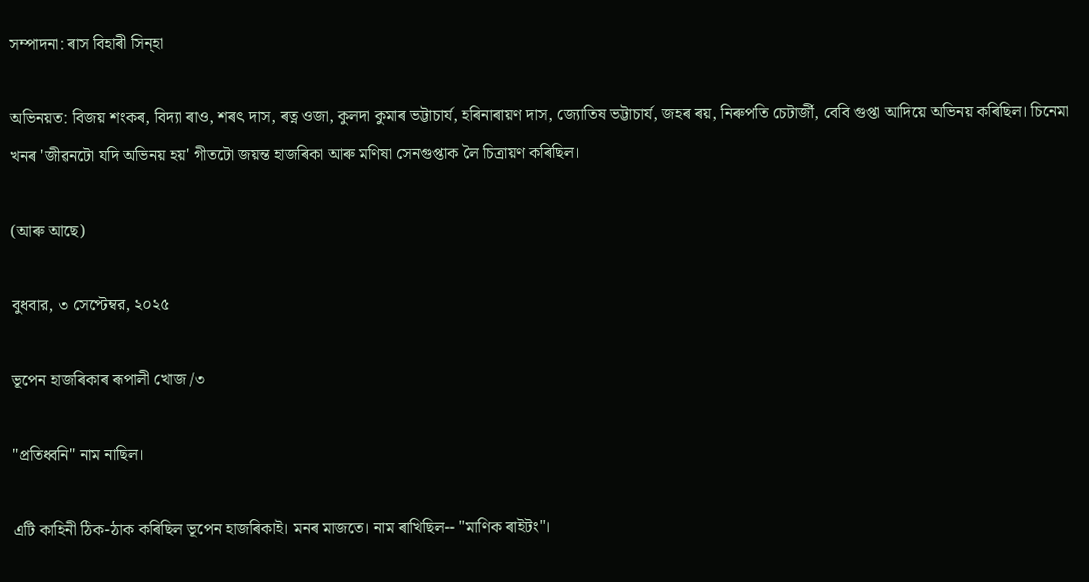সম্পাদনা: ৰাস বিহাৰী সিন্‌হা

অভিনয়ত: বিজয় শংকৰ, বিদ্যা ৰাও, শৰৎ দাস, ৰত্ন ওজা, কুলদা কুমাৰ ভট্টাচাৰ্য, হৰিনাৰায়ণ দাস, জ্যোতিষ ভট্টাচাৰ্য, জহৰ ৰয়, নিৰুপতি চেটাৰ্জী, বেবি গুপ্তা আদিয়ে অভিনয় কৰিছিল। চিনেমা খনৰ 'জীৱনটো যদি অভিনয় হয়' গীতটো জয়ন্ত হাজৰিকা আৰু মণিষা সেনগুপ্তাক লৈ চিত্ৰায়ণ কৰিছিল।

(আৰু আছে)

বুধবার, ৩ সেপ্টেম্বর, ২০২৫

ভূপেন হাজৰিকাৰ ৰূপালী খোজ /৩

"প্ৰতিধ্বনি" নাম নাছিল।

এটি কাহিনী ঠিক-ঠাক কৰিছিল ভূপেন হাজৰিকাই। মনৰ মাজতে। নাম ৰাখিছিল-- "মাণিক ৰাইটং"।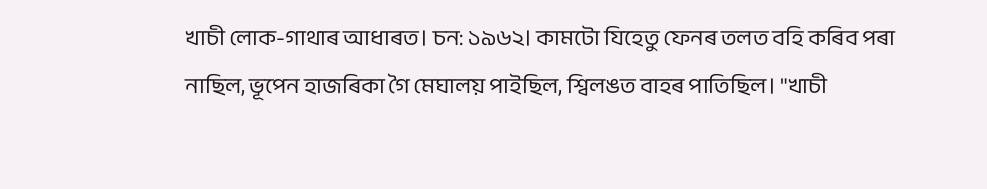খাচী লোক-গাথাৰ আধাৰত। চন: ১৯৬২। কামটো যিহেতু ফেনৰ তলত বহি কৰিব পৰা নাছিল, ভূপেন হাজৰিকা গৈ মেঘালয় পাইছিল, শ্বিলঙত বাহৰ পাতিছিল। "খাচী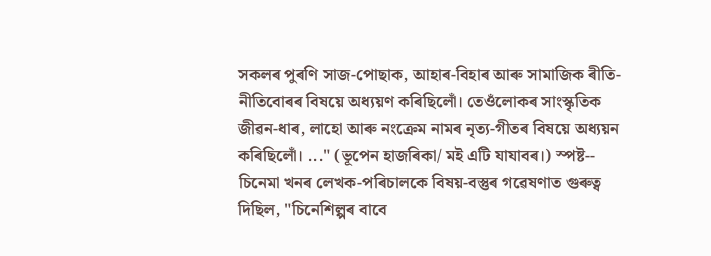সকলৰ পুৰণি সাজ-পোছাক, আহাৰ-বিহাৰ আৰু সামাজিক ৰীতি-নীতিবোৰৰ বিষয়ে অধ্যয়ণ কৰিছিলোঁ। তেওঁলোকৰ সাংস্কৃতিক জীৱন-ধাৰ, লাহো আৰু নংক্ৰেম নামৰ নৃত্য-গীতৰ বিষয়ে অধ্যয়ন কৰিছিলোঁ। ..." (ভূপেন হাজৰিকা/ মই এটি যাযাবৰ।) স্পষ্ট-- চিনেমা খনৰ লেখক-পৰিচালকে বিষয়-বস্তুৰ গৱেষণাত গুৰুত্ব দিছিল, "চিনেশিল্পৰ বাবে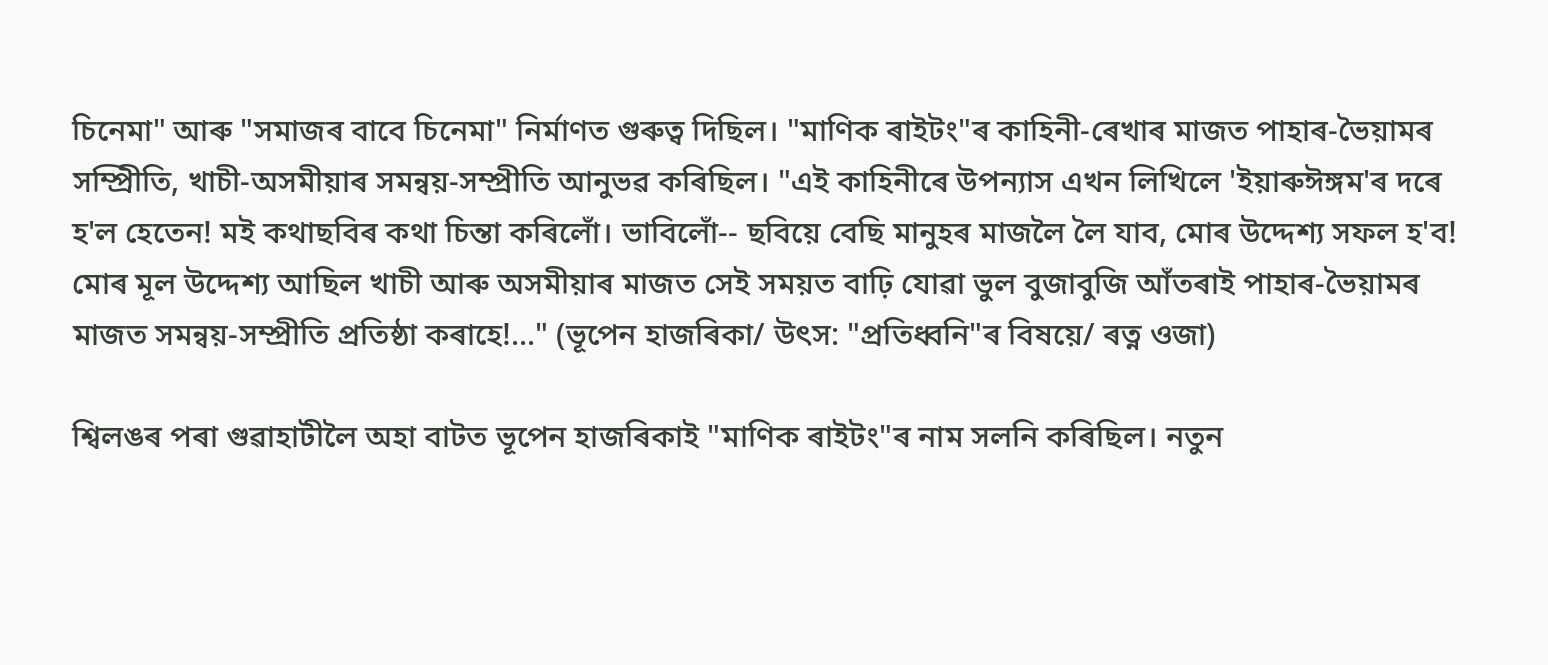চিনেমা" আৰু "সমাজৰ বাবে চিনেমা" নিৰ্মাণত গুৰুত্ব দিছিল। "মাণিক ৰাইটং"ৰ কাহিনী-ৰেখাৰ মাজত পাহাৰ-ভৈয়ামৰ সম্প্ৰিীতি, খাচী-অসমীয়াৰ সমন্বয়-সম্প্ৰীতি আনুভৱ কৰিছিল। "এই কাহিনীৰে উপন্যাস এখন লিখিলে 'ইয়াৰুঈঙ্গম'ৰ দৰে হ'ল হেতেন! মই কথাছবিৰ কথা চিন্তা কৰিলোঁ। ভাবিলোঁ-- ছবিয়ে বেছি মানুহৰ মাজলৈ লৈ যাব, মোৰ উদ্দেশ্য সফল হ'ব! মোৰ মূল উদ্দেশ্য আছিল খাচী আৰু অসমীয়াৰ মাজত সেই সময়ত বাঢ়ি যোৱা ভুল বুজাবুজি আঁতৰাই পাহাৰ-ভৈয়ামৰ মাজত সমন্বয়-সম্প্ৰীতি প্ৰতিষ্ঠা কৰাহে!..." (ভূপেন হাজৰিকা/ উৎস: "প্ৰতিধ্বনি"ৰ বিষয়ে/ ৰত্ন ওজা)

শ্বিলঙৰ পৰা গুৱাহাটীলৈ অহা বাটত ভূপেন হাজৰিকাই "মাণিক ৰাইটং"ৰ নাম সলনি কৰিছিল। নতুন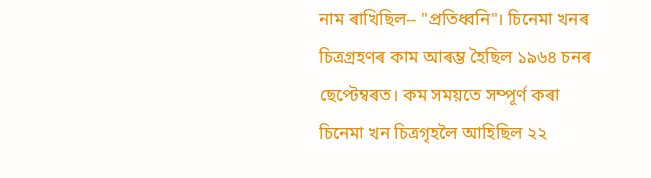নাম ৰাখিছিল-- "প্ৰতিধ্বনি"। চিনেমা খনৰ চিত্ৰগ্ৰহণৰ কাম আৰম্ভ হৈছিল ১৯৬৪ চনৰ ছেপ্টেম্বৰত। কম সময়তে সম্পূৰ্ণ কৰা চিনেমা খন চিত্ৰগৃহলৈ আহিছিল ২২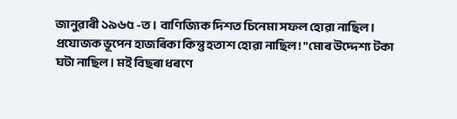জানুৱাৰী ১৯৬৫ -ত। বাণিজ্যিক দিশত চিনেমা সফল হোৱা নাছিল। প্ৰযোজক ভূপেন হাজৰিকা কিন্তু হতাশ হোৱা নাছিল! "মোৰ উদ্দেশ্য টকা ঘটা নাছিল। মই বিছৰা ধৰণে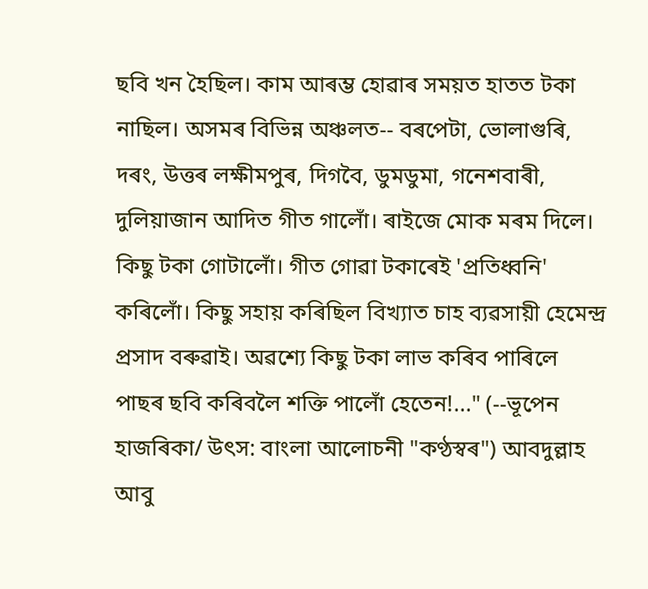ছবি খন হৈছিল। কাম আৰম্ভ হোৱাৰ সময়ত হাতত টকা নাছিল। অসমৰ বিভিন্ন অঞ্চলত-- বৰপেটা, ভোলাগুৰি, দৰং, উত্তৰ লক্ষীমপুৰ, দিগবৈ, ডুমডুমা, গনেশবাৰী, দুলিয়াজান আদিত গীত গালোঁ। ৰাইজে মোক মৰম দিলে। কিছু টকা গোটালোঁ। গীত গোৱা টকাৰেই 'প্ৰতিধ্বনি' কৰিলোঁ। কিছু সহায় কৰিছিল বিখ্যাত চাহ ব্যৱসায়ী হেমেন্দ্ৰ প্ৰসাদ বৰুৱাই। অৱশ্যে কিছু টকা লাভ কৰিব পাৰিলে পাছৰ ছবি কৰিবলৈ শক্তি পালোঁ হেতেন!..." (--ভূপেন হাজৰিকা/ উৎস: বাংলা আলোচনী "কণ্ঠস্বৰ") আবদুল্লাহ আবু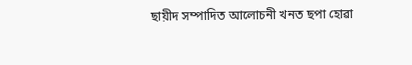ছায়ীদ সম্পাদিত আলোচনী খনত ছপা হোৱা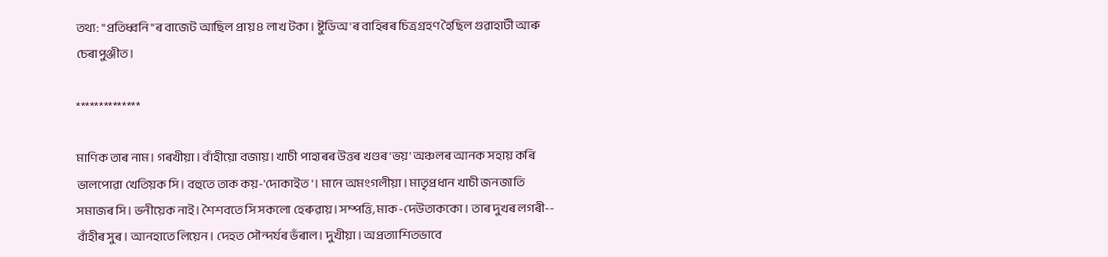তথ্য: "প্ৰতিধ্বনি"ৰ বাজেট আছিল প্ৰায় ৪ লাখ টকা। ষ্টুডিঅ'ৰ বাহিৰৰ চিত্ৰগ্ৰহণ হৈছিল গুৱাহাটী আৰু চেৰাপুঞ্জীত।

**************

মাণিক তাৰ নাম। গৰখীয়া। বাঁহীয়ো বজায়। খাচী পাহাৰৰ উত্তৰ খণ্ডৰ 'ভয়' অঞ্চলৰ আনক সহায় কৰি ভালপোৱা খেতিয়ক সি। বহুতে তাক কয়-'দোকাইত'। মানে অমংগলীয়া। মাতৃপ্রধান খাচী জনজাতি সমাজৰ সি। ভনীয়েক নাই। শৈশবতে সি সকলো হেৰুৱায়। সম্পত্তি, মাক-দেউতাককো। তাৰ দুখৰ লগৰী-- বাঁহীৰ সুৰ। আনহাতে লিয়েন। দেহত সৌন্দৰ্যৰ ভঁৰাল। দুখীয়া। অপ্রত্যাশিতভাবে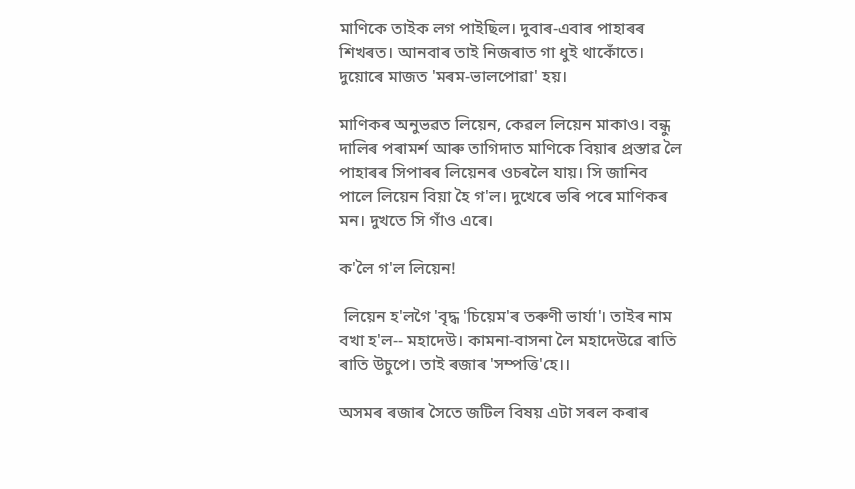মাণিকে তাইক লগ পাইছিল। দুবাৰ-এবাৰ পাহাৰৰ শিখৰত। আনবাৰ তাই নিজৰাত গা ধুই থাকোঁতে। দুয়োৰে মাজত 'মৰম-ভালপোৱা' হয়।

মাণিকৰ অনুভৱত লিয়েন, কেৱল লিয়েন মাকাও। বন্ধু দালিৰ পৰামৰ্শ আৰু তাগিদাত মাণিকে বিয়াৰ প্ৰস্তাৱ লৈ পাহাৰৰ সিপাৰৰ লিয়েনৰ ওচৰলৈ যায়। সি জানিব পালে লিয়েন বিয়া হৈ গ'ল। দুখেৰে ভৰি পৰে মাণিকৰ মন। দুখতে সি গাঁও এৰে।

ক'লৈ গ'ল লিয়েন!

 লিয়েন হ'লগৈ 'বৃদ্ধ 'চিয়েম'ৰ তৰুণী ভাৰ্যা'। তাইৰ নাম বখা হ'ল-- মহাদেউ। কামনা-বাসনা লৈ মহাদেউৱে ৰাতি ৰাতি উচুপে। তাই ৰজাৰ 'সম্পত্তি'হে।।

অসমৰ ৰজাৰ সৈতে জটিল বিষয় এটা সৰল কৰাৰ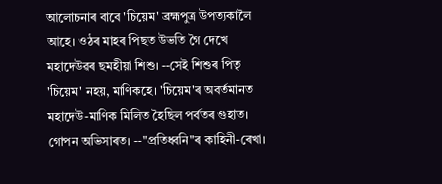আলোচনাৰ বাবে 'চিয়েম' ব্রহ্মপুত্র উপত্যকালৈ আহে। ওঠৰ মাহৰ পিছত উভতি গৈ দেখে মহাদেউৱৰ ছমহীয়া শিশু। --সেই শিশুৰ পিতৃ 'চিয়েম' নহয়, মাণিকহে। 'চিয়েম'ৰ অবৰ্তমানত মহাদেউ-মাণিক মিলিত হৈছিল পৰ্বতৰ গুহাত। গোপন অভিসাৰত। --"প্ৰতিধ্বনি"ৰ কাহিনী-ৰেখা।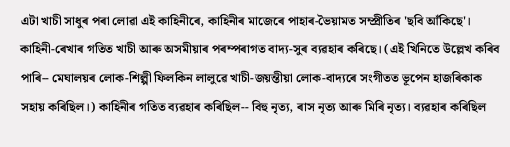এটা খাচী সাধুৰ পৰা লোৱা এই কাহিনীৰে, কাহিনীৰ মাজেৰে পাহাৰ-ভৈয়ামত সম্প্ৰীতিৰ 'ছবি আঁকিছে'। কাহিনী-ৰেখাৰ গতিত খাচী আৰু অসমীয়াৰ পৰম্পৰাগত বাদ্য-সুৰ ব্যৱহাৰ কৰিছে। (এই খিনিতে উল্লেখ কৰিব পাৰি-- মেঘালয়ৰ লোক-শিল্পী ফিলকিন লালুৱে খাচী-জয়ন্তীয়া লোক-বাদ্যৰে সংগীতত ভূপেন হাজৰিকাক সহায় কৰিছিল।) কাহিনীৰ গতিত ব্যৱহাৰ কৰিছিল-- বিহু নৃত্য, ৰাস নৃত্য আৰু মিৰি নৃত্য। ব্যৱহাৰ কৰিছিল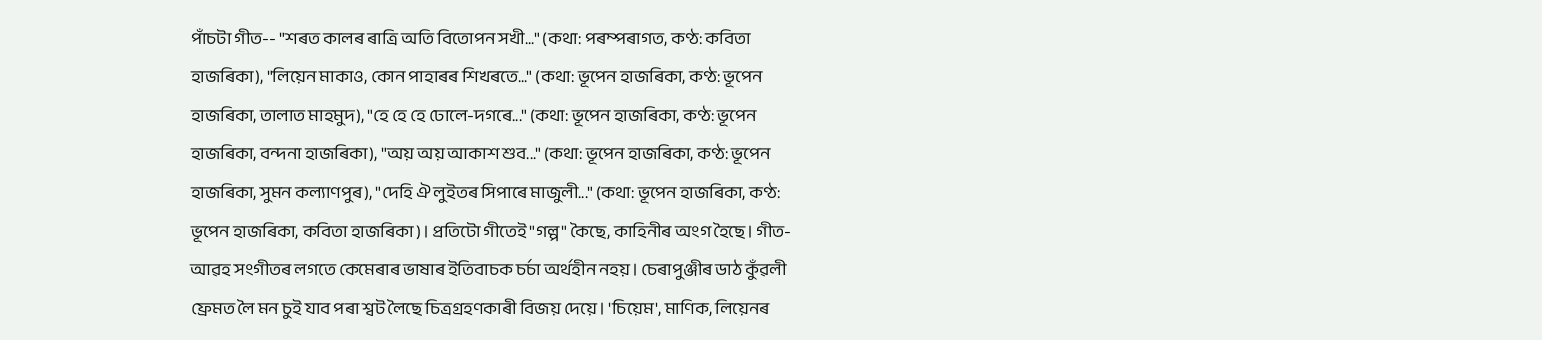পাঁচটা গীত-- "শৰত কালৰ ৰাত্ৰি অতি বিতোপন সখী..." (কথা: পৰম্পৰাগত, কণ্ঠ: কবিতা হাজৰিকা), "লিয়েন মাকাও, কোন পাহাৰৰ শিখৰতে..." (কথা: ভূপেন হাজৰিকা, কণ্ঠ: ভূপেন হাজৰিকা, তালাত মাহমুদ), "হে হে হে ঢোলে-দগৰে..." (কথা: ভূপেন হাজৰিকা, কণ্ঠ: ভূপেন হাজৰিকা, বন্দনা হাজৰিকা), "অয় অয় আকাশ শুব..." (কথা: ভূপেন হাজৰিকা, কণ্ঠ: ভূপেন হাজৰিকা, সুমন কল্যাণপুৰ), "দেহি ঐ লুইতৰ সিপাৰে মাজুলী..." (কথা: ভূপেন হাজৰিকা, কণ্ঠ: ভূপেন হাজৰিকা, কবিতা হাজৰিকা)। প্ৰতিটো গীতেই "গল্প" কৈছে, কাহিনীৰ অংগ হৈছে। গীত-আৱহ সংগীতৰ লগতে কেমেৰাৰ ভাষাৰ ইতিবাচক চৰ্চা অৰ্থহীন নহয়। চেৰাপুঞ্জীৰ ডাঠ কুঁৱলী ফ্রেমত লৈ মন চুই যাব পৰা শ্বট লৈছে চিত্রগ্রহণকাৰী বিজয় দেয়ে। 'চিয়েম', মাণিক, লিয়েনৰ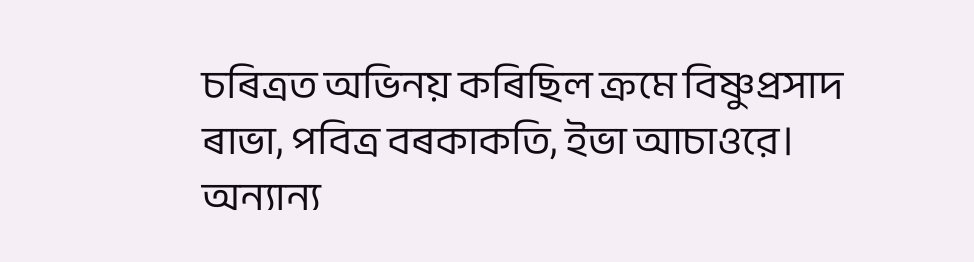চৰিত্ৰত অভিনয় কৰিছিল ক্রমে বিষ্ণুপ্ৰসাদ ৰাভা, পবিত্র বৰকাকতি, ইভা আচাওরে। অন্যান্য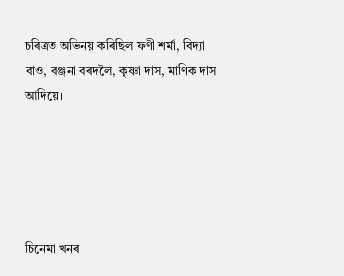চৰিত্ৰত অভিনয় কৰিছিল ফণী শৰ্মা, বিদ্যা বাও, বঞ্জনা বৰদলৈ, কৃষ্ণা দাস, মাণিক দাস আদিয়ে।





চিনেমা খনৰ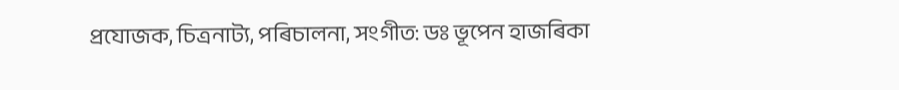প্রযোজক, চিত্ৰনাট্য, পৰিচালনা, সংগীত: ডঃ ভূপেন হাজৰিকা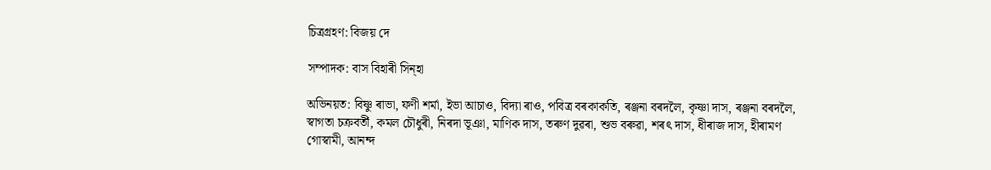চিত্রগ্রহণ: বিজয় দে

সম্পাদক: বাস বিহাৰী সিন্‌হা

অভিনয়ত: বিষ্ণু ৰাভা, ফণী শৰ্মা, ইভা আচাও, বিদ্যা ৰাও, পবিত্র বৰকাকতি, ৰঞ্জনা বৰদলৈ, কৃষ্ণা দাস, ৰঞ্জনা বৰদলৈ, স্বাগতা চক্রবর্তী, কমল চৌধুৰী, নিৰদা ভূঞা, মাণিক দাস, তৰুণ দুৱৰা, শুভ বৰুৱা, শৰৎ দাস, ধীৰাজ দাস, হীৰামণ গোস্বামী, আনন্দ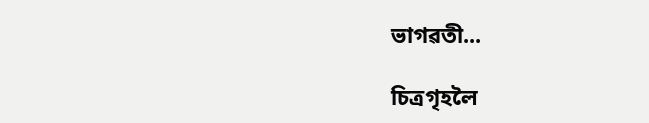ভাগৱতী...

চিত্রগৃহলৈ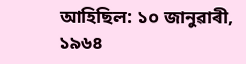আহিছিল: ১০ জানুৱাৰী, ১৯৬৪